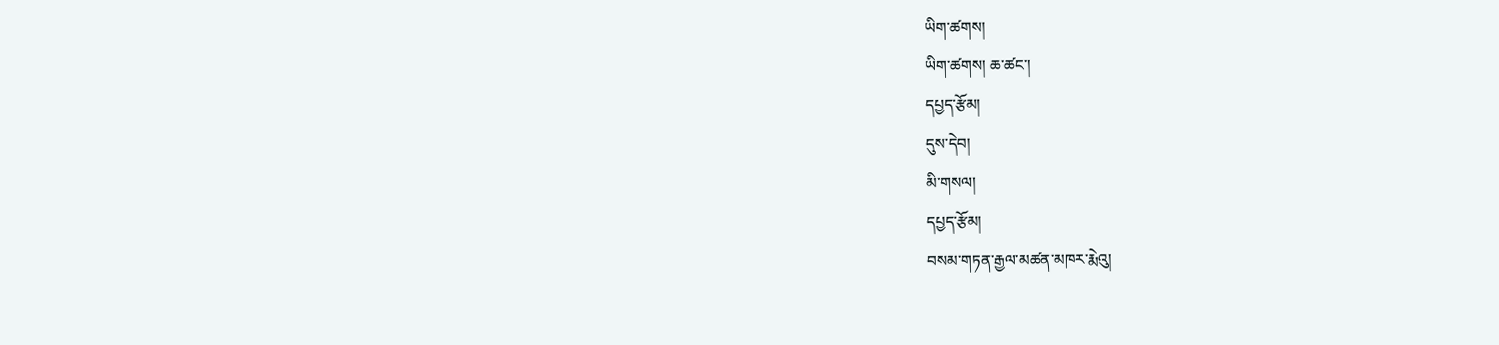ཡིག་ཚགས།
ཡིག་ཚགས། ཆ་ཚང་།
དཔྱད་རྩོམ།
དུས་དེབ།
མི་གསལ།
དཔྱད་རྩོམ།
བསམ་གཏན་རྒྱལ་མཚན་མཁར་རྨེའུ།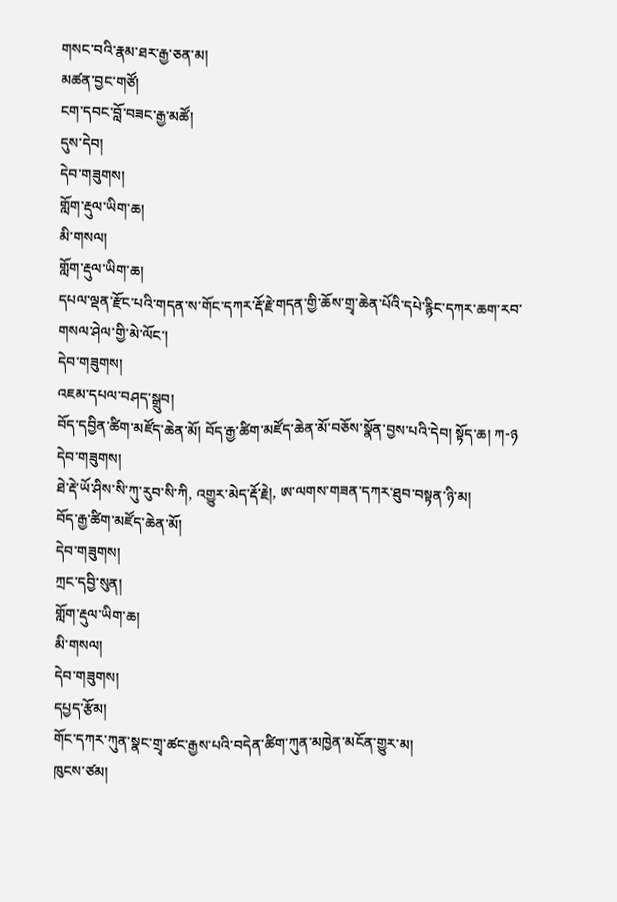གསང་བའི་རྣམ་ཐར་རྒྱ་ཅན་མ།
མཚན་བྱང་གཙོ།
ངག་དབང་བློ་བཟང་རྒྱ་མཚོ།
དུས་དེབ།
དེབ་གཟུགས།
གློག་རྡུལ་ཡིག་ཆ།
མི་གསལ།
གློག་རྡུལ་ཡིག་ཆ།
དཔལ་ལྡན་རྫོང་པའི་གདན་ས་གོང་དཀར་རྡོ་རྗེ་གདན་གྱི་ཆོས་གྲྭ་ཆེན་པོའི་དཔེ་རྙིང་དཀར་ཆག་རབ་གསལ་ཤེལ་གྱི་མེ་ལོང་།
དེབ་གཟུགས།
འཇམ་དཔལ་བཤད་སྒྲུབ།
བོད་དབྱིན་ཚིག་མཛོད་ཆེན་མོ། བོད་རྒྱ་ཚིག་མཛོད་ཆེན་མོ་བཅོས་སྣོན་བྱས་པའི་དེབ། སྟོད་ཆ། ཀ-ཉ
དེབ་གཟུགས།
ཐེ་རྡེ་ཡོ་ཤིས་སི་ཀུ་རུབ་སི་ཀི, འགྱུར་མེད་རྡོ་རྗེ།, ཨ་ལགས་གཟན་དཀར་ཐུབ་བསྟན་ཉི་མ།
བོད་རྒྱ་ཚིག་མཛོད་ཆེན་མོ།
དེབ་གཟུགས།
ཀྲང་དབྱི་སུན།
གློག་རྡུལ་ཡིག་ཆ།
མི་གསལ།
དེབ་གཟུགས།
དཔྱད་རྩོམ།
གོང་དཀར་ཀུན་སྣང་གྲྭ་ཚང་རྒྱས་པའི་བདེན་ཚིག་ཀུན་མཁྱེན་མངོན་གྱུར་མ།
ཁུངས་ཙམ།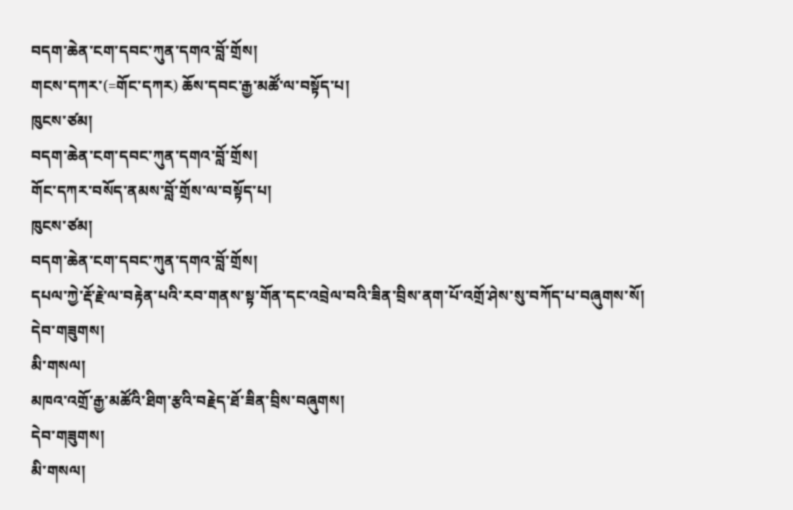བདག་ཆེན་ངག་དབང་ཀུན་དགའ་བློ་གྲོས།
གངས་དཀར་(=གོང་དཀར) ཆོས་དབང་རྒྱ་མཚོ་ལ་བསྟོད་པ།
ཁུངས་ཙམ།
བདག་ཆེན་ངག་དབང་ཀུན་དགའ་བློ་གྲོས།
གོང་དཀར་བསོད་ནམས་བློ་གྲོས་ལ་བསྟོད་པ།
ཁུངས་ཙམ།
བདག་ཆེན་ངག་དབང་ཀུན་དགའ་བློ་གྲོས།
དཔལ་ཀྱེ་རྡོ་རྗེ་ལ་བརྟེན་པའི་རབ་གནས་སྟ་གོན་དང་འབྲེལ་བའི་ཟིན་བྲིས་ནག་པོ་འགྲོ་ཤེས་སུ་བཀོད་པ་བཞུགས་སོ།
དེབ་གཟུགས།
མི་གསལ།
མཁའ་འགྲོ་རྒྱ་མཚོའི་ཐིག་རྩའི་བརྗེད་ཐོ་ཟིན་བྲིས་བཞུགས།
དེབ་གཟུགས།
མི་གསལ།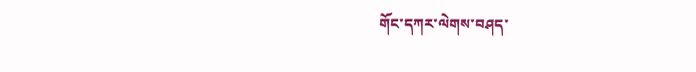གོང་དཀར་ལེགས་བཤད་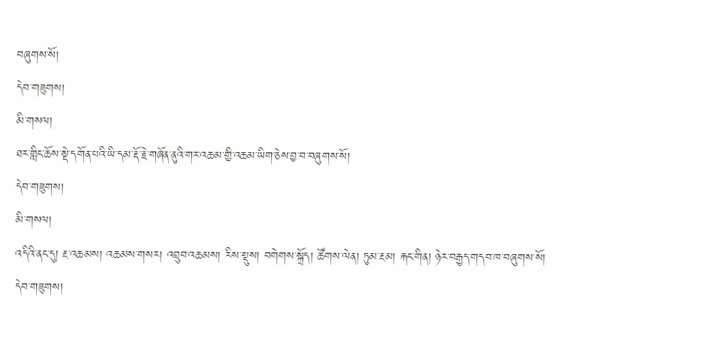བཞུགས་སོ།
དེབ་གཟུགས།
མི་གསལ།
ཐར་གླིང་ཆོས་སྡེ་དགོན་པའི་ཡི་དམ་རྡོ་རྗེ་གཞོན་ནུའི་གར་འཆམ་གྱི་འཆམ་ཡིག་ཅེས་བྱ་བ་བཞུགས་སོ།
དེབ་གཟུགས།
མི་གསལ།
འདིའི་ནང་དུ། རྔ་འཆམས། འཆམས་གསར། འབྲུབ་འཆམས། རིས་སྡུས། བགེགས་སྐྲོད། ཚོགས་ལེན། ཏུམ་རྔམ། རྐང་གིན། ཉེར་བརྒྱད་གདབ་ཁ་བཞུགས་སོ།
དེབ་གཟུགས།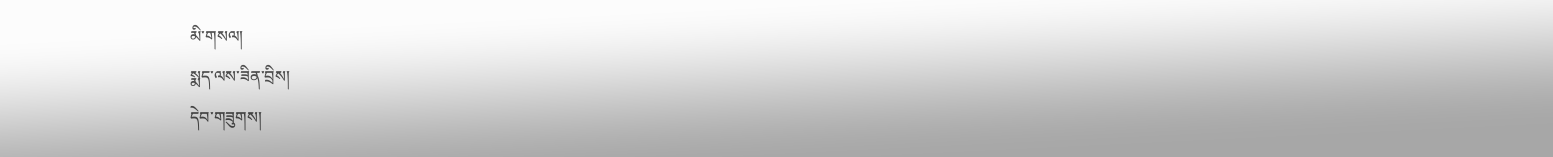མི་གསལ།
སྨད་ལས་ཟིན་བྲིས།
དེབ་གཟུགས།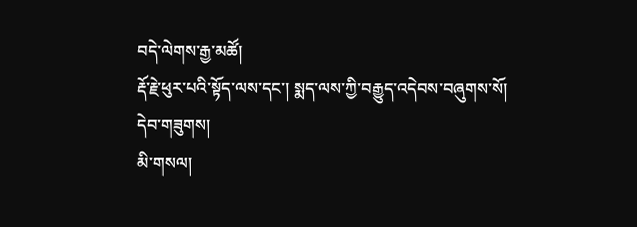བདེ་ལེགས་རྒྱ་མཚོ།
རྡོ་རྗེ་ཕུར་པའི་སྟོད་ལས་དང་། སྨད་ལས་ཀྱི་བརྒྱུད་འདེབས་བཞུགས་སོ།
དེབ་གཟུགས།
མི་གསལ།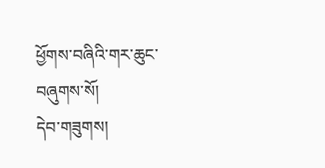ཕྱོགས་བཞིའི་གར་ཆུང་བཞུགས་སོ།
དེབ་གཟུགས།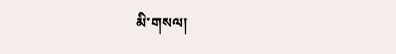མི་གསལ།